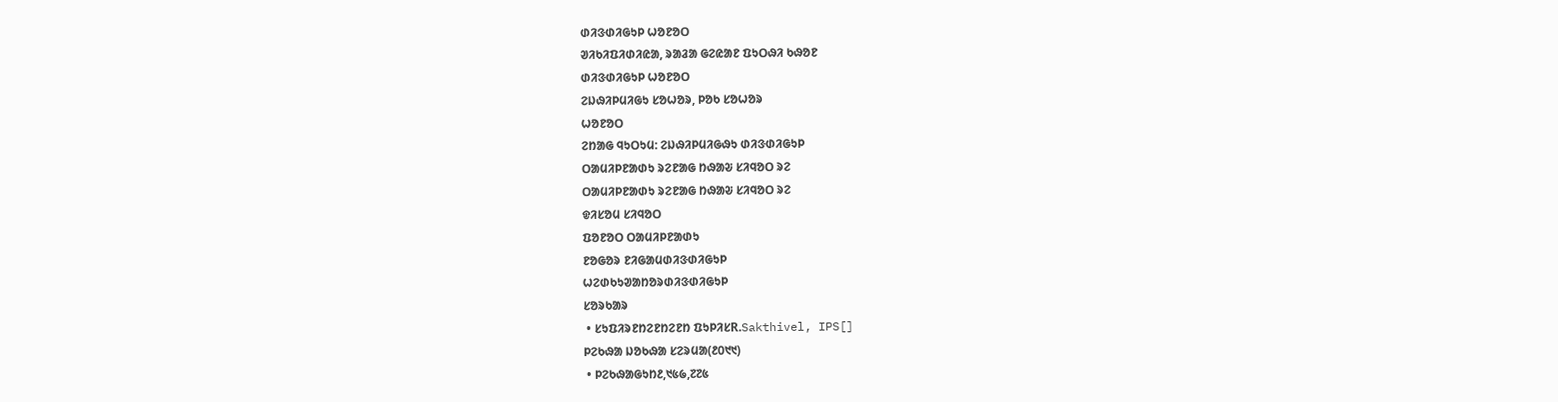ᱰᱤᱝᱰᱤᱜᱩᱞ ᱦᱚᱱᱚᱛ
ᱣᱤᱠᱤᱯᱤᱰᱤᱭᱟ, ᱨᱟᱲᱟ ᱜᱮᱭᱟᱱ ᱯᱩᱛᱷᱤ ᱠᱷᱚᱱ
ᱰᱤᱝᱰᱤᱜᱩᱞ ᱦᱚᱱᱚᱛ
ᱮᱡᱷᱤᱞᱢᱤᱜᱩ ᱥᱚᱦᱚᱨ, ᱞᱚᱠ ᱥᱚᱦᱚᱨ
ᱦᱚᱱᱚᱛ
ᱮᱴᱟᱜ ᱧᱩᱛᱩᱢ: ᱮᱡᱷᱤᱞᱢᱤᱜᱷᱩ ᱰᱤᱝᱰᱤᱜᱩᱞ
ᱛᱟᱢᱤᱞᱱᱟᱰᱩ ᱨᱮᱱᱟᱜ ᱴᱷᱟᱶ ᱥᱤᱧᱚᱛ ᱨᱮ
ᱛᱟᱢᱤᱞᱱᱟᱰᱩ ᱨᱮᱱᱟᱜ ᱴᱷᱟᱶ ᱥᱤᱧᱚᱛ ᱨᱮ
ᱫᱤᱥᱚᱢ ᱥᱤᱧᱚᱛ
ᱯᱚᱱᱚᱛ ᱛᱟᱢᱤᱞᱱᱟᱰᱩ
ᱱᱚᱜᱚᱨ ᱱᱤᱜᱟᱢᱰᱤᱝᱰᱤᱜᱩᱞ
ᱦᱮᱰᱠᱩᱣᱟᱴᱚᱨᱰᱤᱝᱰᱤᱜᱩᱞ
ᱥᱚᱨᱠᱟᱨ
 • ᱥᱩᱯᱤᱨᱱᱴᱮᱱᱴᱮᱱᱴ ᱯᱩᱞᱤᱥR.Sakthivel, IPS[]
ᱞᱮᱠᱷᱟ ᱡᱚᱠᱷᱟ ᱥᱮᱨᱢᱟ(᱒᱐᱑᱑)
 • ᱞᱮᱠᱷᱟᱜᱩᱴ᱒,᱑᱕᱙,᱗᱗᱕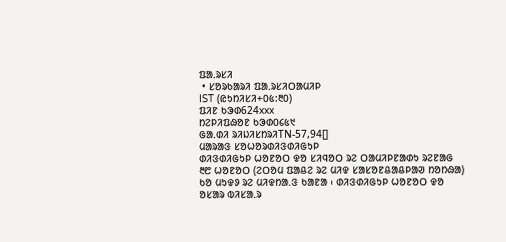ᱯᱟᱹᱨᱥᱤ
 • ᱥᱚᱨᱠᱟᱨᱤ ᱯᱟᱹᱨᱥᱤᱛᱟᱢᱤᱞ
IST (ᱭᱩᱴᱤᱥᱤ+᱐᱕:᱓᱐)
ᱯᱤᱱ ᱠᱳᱰ624xxx
ᱴᱮᱞᱤᱯᱷᱚᱱ ᱠᱳᱰ᱐᱔᱕᱑
ᱜᱟᱹᱰᱤ ᱨᱤᱡᱤᱥᱴᱨᱤTN-57,94[]
ᱢᱟᱨᱟᱝ ᱥᱚᱦᱚᱨᱰᱤᱝᱰᱤᱜᱩᱞ
ᱰᱤᱝᱰᱤᱜᱩᱞ ᱦᱚᱱᱚᱛ ᱫᱚ ᱥᱤᱧᱚᱛ ᱨᱮ ᱛᱟᱢᱤᱞᱱᱟᱰᱩ ᱨᱮᱱᱟᱜ ᱓᱘ ᱦᱚᱱᱚᱛ (ᱮᱛᱚᱢ ᱯᱟᱪᱮ ᱨᱮ ᱢᱤᱫ ᱥᱟᱥᱚᱱᱪᱟᱪᱞᱟᱣ ᱴᱚᱴᱷᱟ) ᱠᱚ ᱢᱩᱫᱽ ᱨᱮ ᱢᱤᱫᱴᱟᱹᱝ ᱠᱟᱱᱟ ᱾ ᱰᱤᱝᱰᱤᱜᱩᱞ ᱦᱚᱱᱚᱛ ᱫᱚ ᱚᱥᱟᱨ ᱵᱤᱥᱟᱹᱨ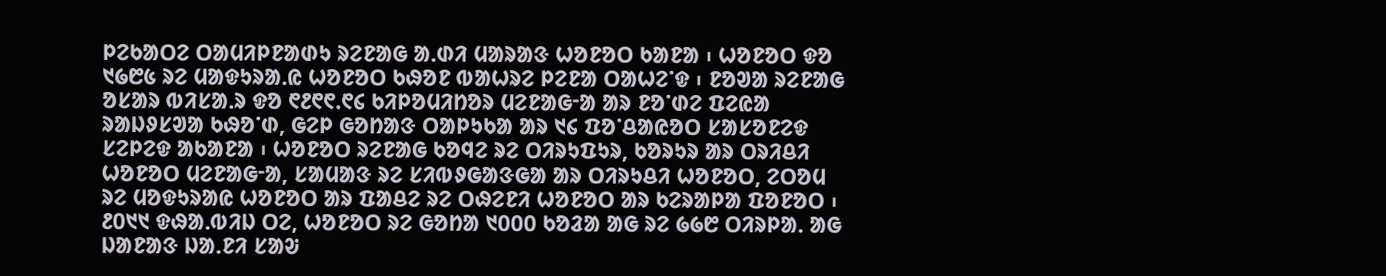ᱞᱮᱠᱟᱛᱮ ᱛᱟᱢᱤᱞᱱᱟᱰᱩ ᱨᱮᱱᱟᱜ ᱟᱹᱰᱤ ᱢᱟᱨᱟᱝ ᱦᱚᱱᱚᱛ ᱠᱟᱱᱟ ᱾ ᱦᱚᱱᱚᱛ ᱫᱚ ᱑᱙᱘᱕ ᱨᱮ ᱢᱟᱫᱩᱨᱟᱹᱭ ᱦᱚᱱᱚᱛ ᱠᱷᱚᱱ ᱵᱟᱦᱨᱮ ᱞᱮᱱᱟ ᱛᱟᱦᱮᱸᱫ ᱾ ᱱᱚᱣᱟ ᱨᱮᱱᱟᱜ ᱚᱥᱟᱨ ᱵᱤᱥᱟᱹᱨ ᱫᱚ ᱖᱒᱖᱖.᱖᱔ ᱠᱤᱞᱚᱢᱤᱴᱚᱨ ᱢᱮᱱᱟᱜᱼᱟ ᱟᱨ ᱱᱚᱸᱰᱮ ᱯᱮᱭᱟ ᱨᱟᱡᱽᱥᱣᱟ ᱠᱷᱚᱸᱰ, ᱜᱮᱞ ᱜᱚᱴᱟᱝ ᱛᱟᱞᱩᱠᱟ ᱟᱨ ᱑᱔ ᱯᱚᱸᱪᱟᱭᱚᱛ ᱥᱟᱥᱚᱱᱮᱫ ᱥᱮᱞᱮᱫ ᱟᱠᱟᱱᱟ ᱾ ᱦᱚᱱᱚᱛ ᱨᱮᱱᱟᱜ ᱠᱚᱧᱮ ᱨᱮ ᱛᱤᱨᱩᱯᱩᱨ, ᱠᱚᱨᱩᱨ ᱟᱨ ᱛᱨᱤᱪᱤ ᱦᱚᱱᱚᱛ ᱢᱮᱱᱟᱜᱼᱟ, ᱥᱟᱢᱟᱝ ᱨᱮ ᱥᱤᱵᱽᱜᱟᱝᱜᱟ ᱟᱨ ᱛᱤᱨᱩᱪᱤ ᱦᱚᱱᱚᱛ, ᱮᱛᱚᱢ ᱨᱮ ᱢᱚᱫᱩᱨᱟᱭ ᱦᱚᱱᱚᱛ ᱟᱨ ᱯᱟᱪᱮ ᱨᱮ ᱛᱷᱮᱱᱤ ᱦᱚᱱᱚᱛ ᱟᱨ ᱠᱮᱨᱟᱞᱟ ᱯᱚᱱᱚᱛ ᱾ ᱒᱐᱑᱑ ᱫᱷᱟᱹᱵᱤᱡ ᱛᱮ, ᱦᱚᱱᱚᱛ ᱨᱮ ᱜᱚᱴᱟ ᱑᱐᱐᱐ ᱠᱚᱲᱟ ᱟᱜ ᱨᱮ ᱙᱙᱘ ᱛᱤᱨᱞᱟᱹ ᱟᱜ ᱡᱟᱱᱟᱝ ᱡᱟᱹᱱᱤ ᱥᱟᱶ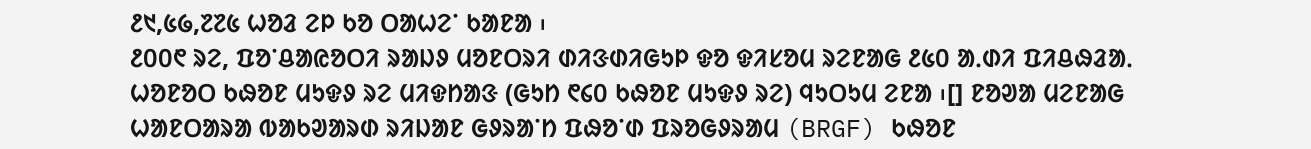᱒᱑,᱕᱙,᱗᱗᱕ ᱦᱚᱲ ᱮᱞ ᱠᱚ ᱛᱟᱦᱮᱸ ᱠᱟᱱᱟ ᱾
᱒᱐᱐᱖ ᱨᱮ, ᱯᱚᱸᱪᱟᱭᱚᱛᱤ ᱨᱟᱡᱽ ᱢᱚᱱᱛᱨᱤ ᱰᱤᱝᱰᱤᱜᱩᱞ ᱫᱚ ᱫᱤᱥᱚᱢ ᱨᱮᱱᱟᱜ ᱒᱕᱐ ᱟᱹᱰᱤ ᱯᱤᱪᱷᱲᱟᱹ ᱦᱚᱱᱚᱛ ᱠᱷᱚᱱ ᱢᱩᱫᱽ ᱨᱮ ᱢᱤᱫᱴᱟᱝ (ᱜᱩᱴ ᱖᱔᱐ ᱠᱷᱚᱱ ᱢᱩᱫᱽ ᱨᱮ) ᱧᱩᱛᱩᱢ ᱮᱱᱟ ᱾[] ᱱᱚᱣᱟ ᱢᱮᱱᱟᱜ ᱦᱟᱱᱛᱟᱨᱟ ᱵᱟᱠᱣᱟᱨᱰ ᱨᱤᱡᱟᱱ ᱜᱽᱨᱟᱸᱴ ᱯᱷᱚᱸᱰ ᱯᱨᱚᱜᱽᱨᱟᱢ (BRGF) ᱠᱷᱚᱱ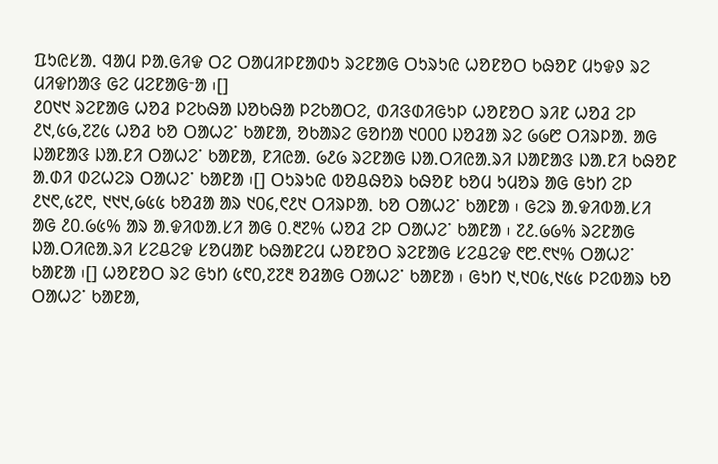ᱯᱩᱭᱥᱟᱹ ᱧᱟᱢ ᱞᱟᱹᱜᱤᱫ ᱛᱮ ᱛᱟᱢᱤᱞᱱᱟᱰᱩ ᱨᱮᱱᱟᱜ ᱛᱩᱨᱩᱭ ᱦᱚᱱᱚᱛ ᱠᱷᱚᱱ ᱢᱩᱫᱽ ᱨᱮ ᱢᱤᱫᱴᱟᱝ ᱜᱮ ᱢᱮᱱᱟᱜᱼᱟ ᱾[]
᱒᱐᱑᱑ ᱨᱮᱱᱟᱜ ᱦᱚᱲ ᱞᱮᱠᱷᱟ ᱡᱚᱠᱷᱟ ᱞᱮᱠᱟᱛᱮ, ᱰᱤᱝᱰᱤᱜᱩᱞ ᱦᱚᱱᱚᱛ ᱨᱤᱱ ᱦᱚᱲ ᱮᱞ ᱒᱑,᱕᱙,᱗᱗᱕ ᱦᱚᱲ ᱠᱚ ᱛᱟᱦᱮᱸ ᱠᱟᱱᱟ, ᱚᱠᱟᱨᱮ ᱜᱚᱴᱟ ᱑᱐᱐᱐ ᱡᱚᱲᱟ ᱨᱮ ᱙᱙᱘ ᱛᱤᱨᱞᱟᱹ ᱟᱜ ᱡᱟᱱᱟᱝ ᱡᱟᱹᱱᱤ ᱛᱟᱦᱮᱸ ᱠᱟᱱᱟ, ᱱᱤᱭᱟᱹ ᱙᱒᱙ ᱨᱮᱱᱟᱜ ᱡᱟᱹᱛᱤᱭᱟᱹᱨᱤ ᱡᱟᱱᱟᱝ ᱡᱟᱹᱱᱤ ᱠᱷᱚᱱ ᱟᱹᱰᱤ ᱰᱮᱦᱮᱨ ᱛᱟᱦᱮᱸ ᱠᱟᱱᱟ ᱾[] ᱛᱩᱨᱩᱭ ᱵᱚᱪᱷᱚᱨ ᱠᱷᱚᱱ ᱠᱚᱢ ᱩᱢᱚᱨ ᱟᱜ ᱜᱩᱴ ᱮᱞ ᱒᱑᱖,᱕᱗᱖, ᱑᱑᱑,᱙᱕᱕ ᱠᱚᱲᱟ ᱟᱨ ᱑᱐᱔,᱖᱒᱑ ᱛᱤᱨᱞᱟᱹ ᱠᱚ ᱛᱟᱦᱮᱸ ᱠᱟᱱᱟ ᱾ ᱜᱮᱨ ᱟᱹᱫᱤᱵᱟᱹᱥᱤ ᱟᱜ ᱒᱐.᱙᱕% ᱟᱨ ᱟᱹᱫᱤᱵᱟᱹᱥᱤ ᱟᱜ ᱐.᱓᱗% ᱦᱚᱲ ᱮᱞ ᱛᱟᱦᱮᱸ ᱠᱟᱱᱟ ᱾ ᱗᱒.᱙᱙% ᱨᱮᱱᱟᱜ ᱡᱟᱹᱛᱤᱭᱟᱹᱨᱤ ᱥᱮᱪᱮᱫ ᱥᱚᱢᱟᱱ ᱠᱷᱟᱱᱮᱢ ᱦᱚᱱᱚᱛ ᱨᱮᱱᱟᱜ ᱥᱮᱪᱮᱫ ᱖᱘.᱖᱑% ᱛᱟᱦᱮᱸ ᱠᱟᱱᱟ ᱾[] ᱦᱚᱱᱚᱛ ᱨᱮ ᱜᱩᱴ ᱕᱖᱐,᱗᱗᱓ ᱚᱲᱟᱜ ᱛᱟᱦᱮᱸ ᱠᱟᱱᱟ ᱾ ᱜᱩᱴ ᱑,᱑᱐᱕,᱑᱕᱕ ᱞᱮᱵᱟᱨ ᱠᱚ ᱛᱟᱦᱮᱸ ᱠᱟᱱᱟ,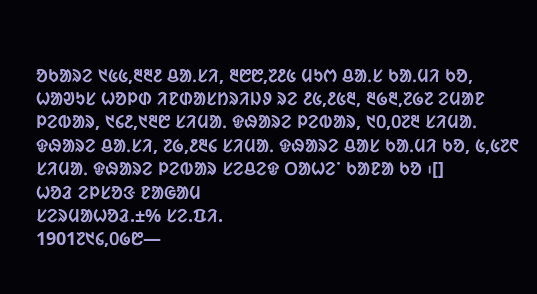ᱚᱠᱟᱨᱮ ᱑᱕᱕,᱓᱓᱒ ᱪᱟᱹᱥᱤ, ᱓᱘᱘,᱗᱒᱕ ᱢᱩᱬ ᱪᱟᱹᱥ ᱠᱟᱹᱢᱤ ᱠᱚ, ᱦᱟᱣᱩᱥ ᱦᱚᱞᱰ ᱤᱱᱰᱟᱥᱴᱨᱤᱡᱽ ᱨᱮ ᱒᱕,᱒᱕᱓, ᱓᱙᱓,᱗᱙᱗ ᱮᱢᱟᱱ ᱞᱮᱵᱟᱨ, ᱑᱔᱒,᱑᱓᱘ ᱥᱤᱢᱟᱹ ᱫᱷᱟᱨᱮ ᱞᱮᱵᱟᱨ, ᱑᱐,᱐᱗᱓ ᱥᱤᱢᱟᱹ ᱫᱷᱟᱨᱮ ᱪᱟᱹᱥᱤ, ᱗᱙,᱒᱓᱔ ᱥᱤᱢᱟᱹ ᱫᱷᱟᱨᱮ ᱪᱟᱥ ᱠᱟᱹᱢᱤ ᱠᱚ, ᱕,᱕᱗᱖ ᱥᱤᱢᱟᱹ ᱫᱷᱟᱨᱮ ᱞᱮᱵᱟᱨ ᱥᱮᱪᱮᱫ ᱛᱟᱦᱮᱸ ᱠᱟᱱᱟ ᱠᱚ ᱾[]
ᱦᱚᱲ ᱮᱞᱥᱚᱝ ᱱᱟᱜᱟᱢ
ᱥᱮᱨᱢᱟᱦᱚᱲ.±% ᱥᱮ.ᱯᱤ.
1901᱗᱑᱔,᱐᱙᱘—